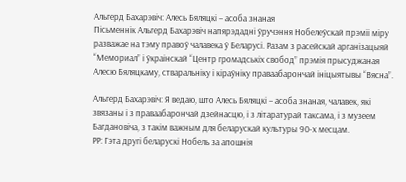Альгерд Бахарэвіч: Алесь Бяляцкі – асоба знаная
Пісьменнік Альгерд Бахарэвіч напярэдадні ўручэння Нобелеўскай прэміі міру разважае на тэму правоў чалавека ў Беларусі. Разам з расейскай арганізацыяй “Мемориал” і ўкраінскай “Центр громадськіх свобод” прэмія прысуджаная Алесю Бяляцкаму, стваральніку і кіраўніку праваабарончай ініцыятывы “Вясна”.

Альгерд Бахарэвіч: Я ведаю, што Алесь Бяляцкі – асоба знаная, чалавек, які звязаны і з праваабарончай дзейнасцю, і з літаратурай таксама, і з музеем Багдановіча, з такім важным для беларускай культуры 90-х месцам.
РР: Гэта другі беларускі Нобель за апошнія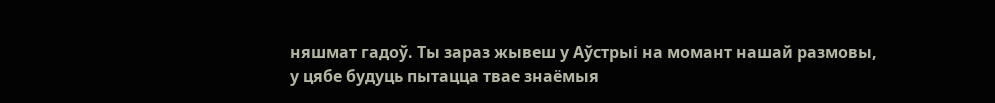няшмат гадоў. Ты зараз жывеш у Аўстрыі на момант нашай размовы, у цябе будуць пытацца твае знаёмыя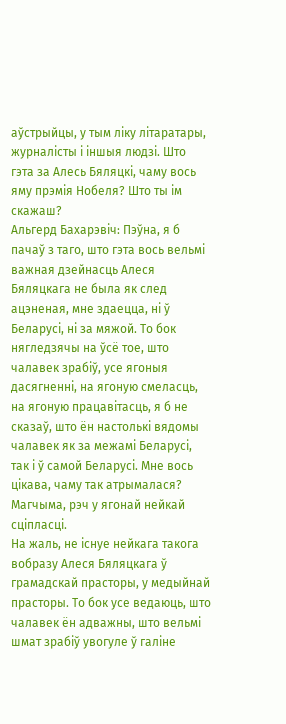аўстрыйцы, у тым ліку літаратары, журналісты і іншыя людзі. Што гэта за Алесь Бяляцкі, чаму вось яму прэмія Нобеля? Што ты ім скажаш?
Альгерд Бахарэвіч: Пэўна, я б пачаў з таго, што гэта вось вельмі важная дзейнасць Алеся Бяляцкага не была як след ацэненая, мне здаецца, ні ў Беларусі, ні за мяжой. То бок нягледзячы на ўсё тое, што чалавек зрабіў, усе ягоныя дасягненні, на ягоную смеласць, на ягоную працавітасць, я б не сказаў, што ён настолькі вядомы чалавек як за межамі Беларусі, так і ў самой Беларусі. Мне вось цікава, чаму так атрымалася? Магчыма, рэч у ягонай нейкай сціпласці.
На жаль, не існуе нейкага такога вобразу Алеся Бяляцкага ў грамадскай прасторы, у медыйнай прасторы. То бок усе ведаюць, што чалавек ён адважны, што вельмі шмат зрабіў увогуле ў галіне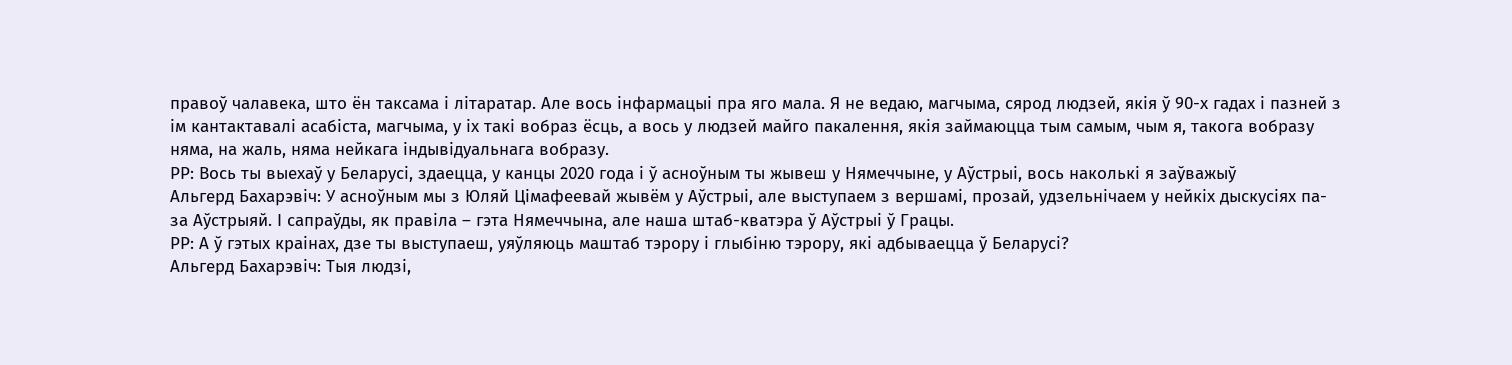правоў чалавека, што ён таксама і літаратар. Але вось інфармацыі пра яго мала. Я не ведаю, магчыма, сярод людзей, якія ў 90-х гадах і пазней з ім кантактавалі асабіста, магчыма, у іх такі вобраз ёсць, а вось у людзей майго пакалення, якія займаюцца тым самым, чым я, такога вобразу няма, на жаль, няма нейкага індывідуальнага вобразу.
РР: Вось ты выехаў у Беларусі, здаецца, у канцы 2020 года і ў асноўным ты жывеш у Нямеччыне, у Аўстрыі, вось наколькі я заўважыў
Альгерд Бахарэвіч: У асноўным мы з Юляй Цімафеевай жывём у Аўстрыі, але выступаем з вершамі, прозай, удзельнічаем у нейкіх дыскусіях па-за Аўстрыяй. І сапраўды, як правіла – гэта Нямеччына, але наша штаб-кватэра ў Аўстрыі ў Грацы.
РР: А ў гэтых краінах, дзе ты выступаеш, уяўляюць маштаб тэрору і глыбіню тэрору, які адбываецца ў Беларусі?
Альгерд Бахарэвіч: Тыя людзі,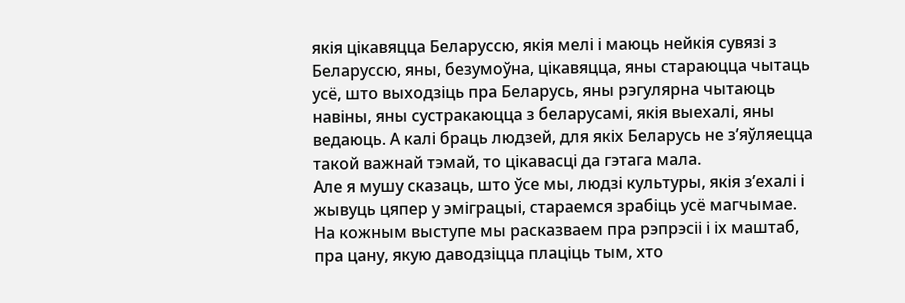якія цікавяцца Беларуссю, якія мелі і маюць нейкія сувязі з Беларуссю, яны, безумоўна, цікавяцца, яны стараюцца чытаць усё, што выходзіць пра Беларусь, яны рэгулярна чытаюць навіны, яны сустракаюцца з беларусамі, якія выехалі, яны ведаюць. А калі браць людзей, для якіх Беларусь не з’яўляецца такой важнай тэмай, то цікавасці да гэтага мала.
Але я мушу сказаць, што ўсе мы, людзі культуры, якія з’ехалі і жывуць цяпер у эміграцыі, стараемся зрабіць усё магчымае. На кожным выступе мы расказваем пра рэпрэсіі і іх маштаб, пра цану, якую даводзіцца плаціць тым, хто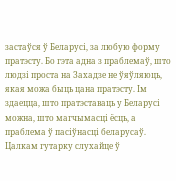застаўся ў Беларусі, за любую форму пратэсту. Бо гэта адна з праблемаў, што людзі проста на Захадзе не ўяўляюць, якая можа быць цана пратэсту. Ім здаецца, што пратэставаць у Беларусі можна, што магчымасці ёсць, а праблема ў пасіўнасці беларусаў.
Цалкам гутарку слухайце ў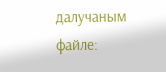далучаным файле: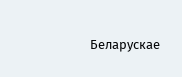Беларускае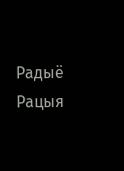Радыё Рацыя